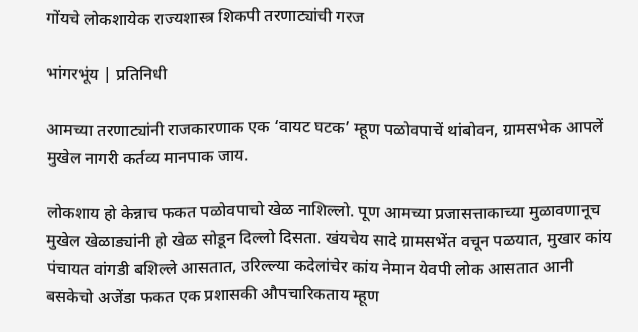गोंयचे लोकशायेक राज्यशास्त्र शिकपी तरणाट्यांची गरज

भांगरभूंय | प्रतिनिधी

आमच्या तरणाट्यांनी राजकारणाक एक ‘वायट घटक’ म्हूण पळोवपाचें थांबोवन, ग्रामसभेक आपलें मुखेल नागरी कर्तव्य मानपाक जाय.

लोकशाय हो केन्नाच फकत पळोवपाचो खेळ नाशिल्लो. पूण आमच्या प्रजासत्ताकाच्या मुळावणानूच मुखेल खेळाड्यांनी हो खेळ सोडून दिल्लो दिसता. खंयचेय सादे ग्रामसभेंत वचून पळयात, मुखार कांय पंचायत वांगडी बशिल्ले आसतात, उरिल्ल्या कदेलांचेर कांय नेमान येवपी लोक आसतात आनी बसकेचो अजेंडा फकत एक प्रशासकी औपचारिकताय म्हूण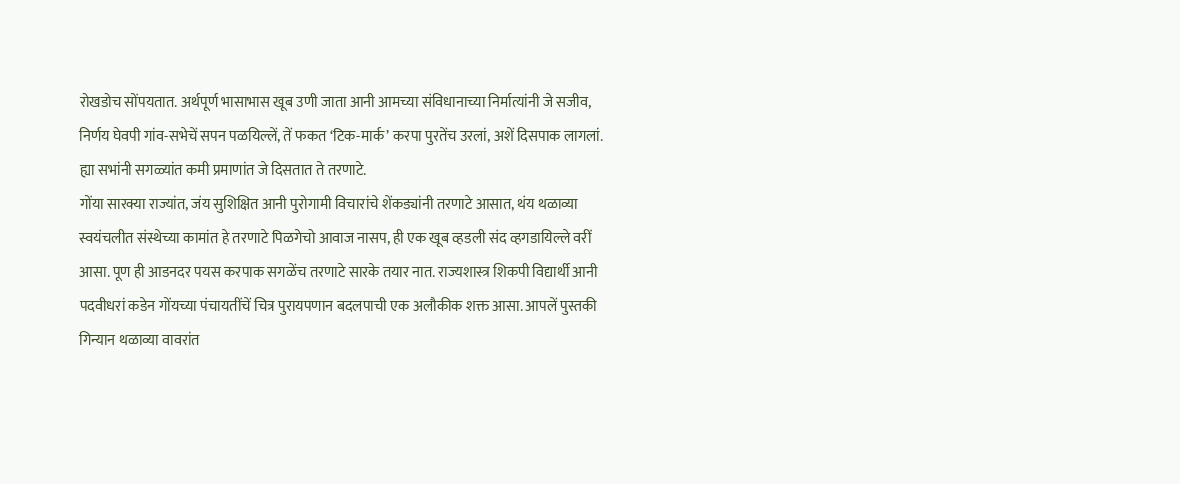रोखडोच सोंपयतात. अर्थपूर्ण भासाभास खूब उणी जाता आनी आमच्या संविधानाच्या निर्मात्यांनी जे सजीव, निर्णय घेवपी गांव-सभेचें सपन पळयिल्लें, तें फकत ‘टिक-मार्क’ करपा पुरतेंच उरलां, अशें दिसपाक लागलां. ह्या सभांनी सगळ्यांत कमी प्रमाणांत जे दिसतात ते तरणाटे.
गोंया सारक्या राज्यांत, जंय सुशिक्षित आनी पुरोगामी विचारांचे शेंकड्यांनी तरणाटे आसात, थंय थळाव्या स्वयंचलीत संस्थेच्या कामांत हे तरणाटे पिळगेचो आवाज नासप, ही एक खूब व्हडली संद व्हगडायिल्ले वरीं आसा. पूण ही आडनदर पयस करपाक सगळेंच तरणाटे सारके तयार नात. राज्यशास्त्र शिकपी विद्यार्थी आनी पदवीधरां कडेन गोंयच्या पंचायतींचें चित्र पुरायपणान बदलपाची एक अलौकीक शक्त आसा. आपलें पुस्तकी गिन्यान थळाव्या वावरांत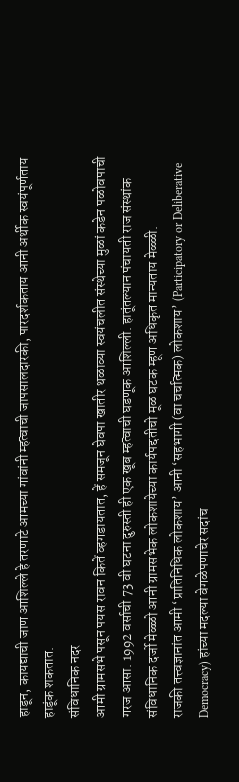हाडून, कायद्याची जाण आशिल्ले हे तरणाटे आमच्या गांवांनी म्हत्वाची जापसालदारकी, पारदर्शकताय आनी अर्थीक स्वयंपूर्णताय हाडूंक शकतात.
संविधानिक नदर
आमी ग्रामसभे पसून पयस रावन कितें व्हगडायतात, हें समजून घेवपा खातीर थळाव्या स्वयंचलीत संस्थेच्या मुळां कडेन पळोवपाची गरज आसा. 1992 वर्साची 73 वी घटना दुरुस्ती ही एक खूब म्हत्वाची घडणूक आशिल्ली. हातूंतल्यान पंचायती राज संस्थांक संविधानिक दर्जो मेळ्ळो आनी ग्रामसभेक लोकशायेच्या कार्यपद्दतीचो मूळ घटक म्हूण अधिकृत मान्यताय मेळ्ळी.
राजकी तत्त्वज्ञानांत आमी ‘प्रातिनिधिक लोकशाय’ आनी ‘सहभागी (वा चर्चात्मक) लोकशाय’ (Participatory or Deliberative Democracy) हांच्या मदल्या वेगळेपणाचेर सदांच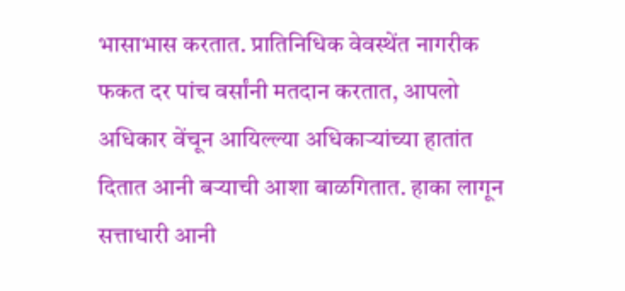भासाभास करतात. प्रातिनिधिक वेवस्थेंत नागरीक फकत दर पांच वर्सांनी मतदान करतात, आपलो अधिकार वेंचून आयिल्ल्या अधिकाऱ्यांच्या हातांत दितात आनी बऱ्याची आशा बाळगितात. हाका लागून सत्ताधारी आनी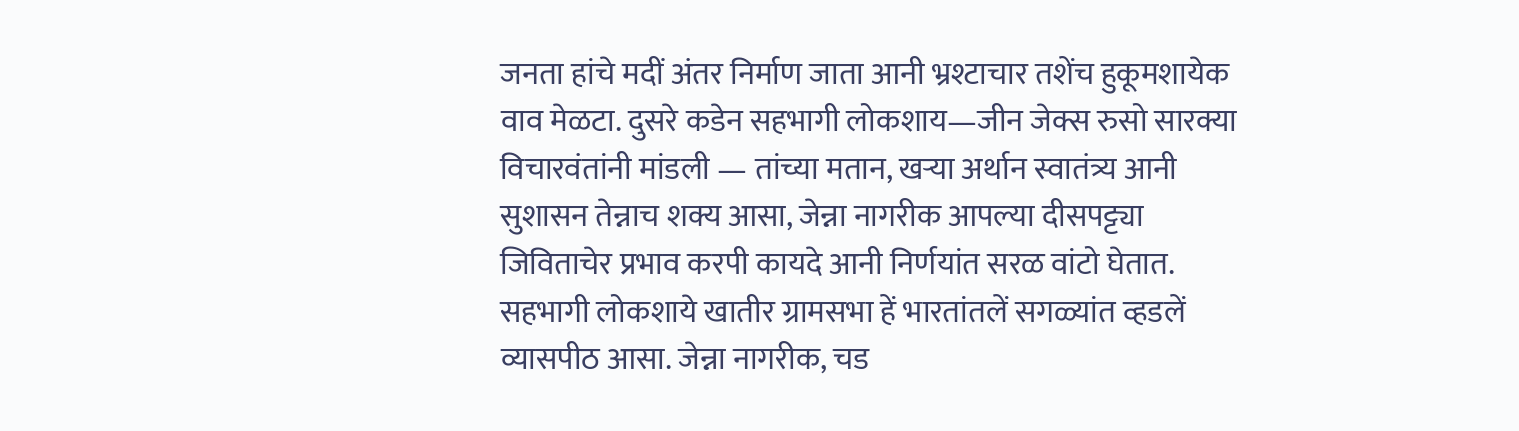जनता हांचे मदीं अंतर निर्माण जाता आनी भ्रश्टाचार तशेंच हुकूमशायेक वाव मेळटा. दुसरे कडेन सहभागी लोकशाय—जीन जेक्स रुसो सारक्या विचारवंतांनी मांडली — तांच्या मतान, खऱ्या अर्थान स्वातंत्र्य आनी सुशासन तेन्नाच शक्य आसा, जेन्ना नागरीक आपल्या दीसपट्ट्या जिविताचेर प्रभाव करपी कायदे आनी निर्णयांत सरळ वांटो घेतात. सहभागी लोकशाये खातीर ग्रामसभा हें भारतांतलें सगळ्यांत व्हडलें व्यासपीठ आसा. जेन्ना नागरीक, चड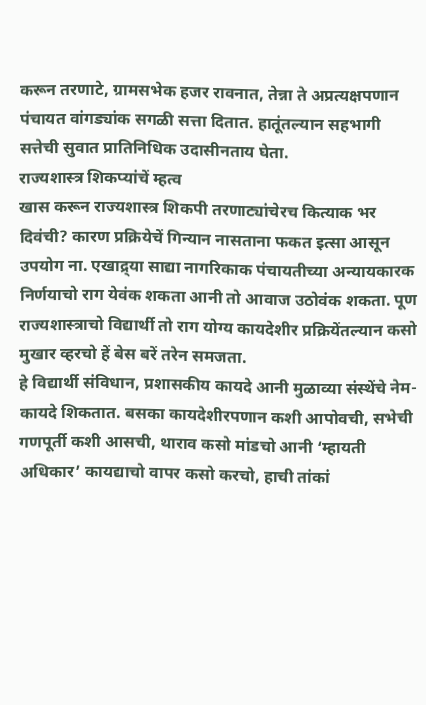करून तरणाटे, ग्रामसभेक हजर रावनात, तेन्ना ते अप्रत्यक्षपणान पंचायत वांगड्यांक सगळी सत्ता दितात. हातूंतल्यान सहभागी सत्तेची सुवात प्रातिनिधिक उदासीनताय घेता.
राज्यशास्त्र शिकप्यांचें म्हत्व
खास करून राज्यशास्त्र शिकपी तरणाट्यांचेरच कित्याक भर दिवंची? कारण प्रक्रियेचें गिन्यान नासताना फकत इत्सा आसून उपयोग ना. एखाद्र्या साद्या नागरिकाक पंचायतीच्या अन्यायकारक निर्णयाचो राग येवंक शकता आनी तो आवाज उठोवंक शकता. पूण राज्यशास्त्राचो विद्यार्थी तो राग योग्य कायदेशीर प्रक्रियेंतल्यान कसो मुखार व्हरचो हें बेस बरें तरेन समजता.
हे विद्यार्थी संविधान, प्रशासकीय कायदे आनी मुळाव्या संस्थेंचे नेम-कायदे शिकतात. बसका कायदेशीरपणान कशी आपोवची, सभेची गणपूर्ती कशी आसची, थाराव कसो मांडचो आनी ‘म्हायती अधिकार’ कायद्याचो वापर कसो करचो, हाची तांकां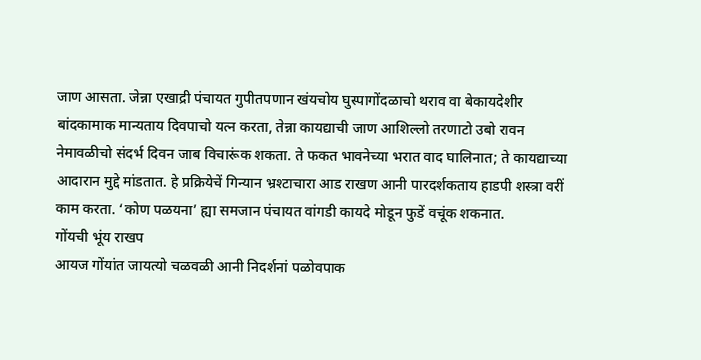जाण आसता. जेन्ना एखाद्री पंचायत गुपीतपणान खंयचोय घुस्पागोंदळाचो थराव वा बेकायदेशीर बांदकामाक मान्यताय दिवपाचो यत्न करता, तेन्ना कायद्याची जाण आशिल्लो तरणाटो उबो रावन नेमावळीचो संदर्भ दिवन जाब विचारूंक शकता. ते फकत भावनेच्या भरात वाद घालिनात; ते कायद्याच्या आदारान मुद्दे मांडतात. हे प्रक्रियेचें गिन्यान भ्रश्टाचारा आड राखण आनी पारदर्शकताय हाडपी शस्त्रा वरीं काम करता. ‘कोण पळयना’ ह्या समजान पंचायत वांगडी कायदे मोडून फुडें वचूंक शकनात.
गोंयची भूंय राखप
आयज गोंयांत जायत्यो चळवळी आनी निदर्शनां पळोवपाक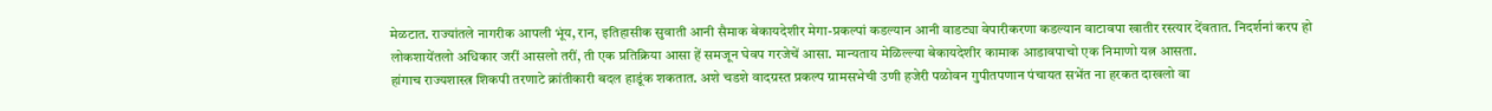मेळटात. राज्यांतले नागरीक आपली भूंय, रान, इतिहासीक सुवाती आनी सैमाक बेकायदेशीर मेगा-प्रकल्पां कडल्यान आनी वाडट्या वेपारीकरणा कडल्यान वाटावपा खातीर रस्त्यार देंवतात. निदर्शनां करप हो लोकशायेंतलो अधिकार जरीं आसलो तरीं, ती एक प्रतिक्रिया आसा हें समजून घेवप गरजेचें आसा. मान्यताय मेळिल्ल्या बेकायदेशीर कामाक आडावपाचो एक निमाणो यत्न आसता.
हांगाच राज्यशास्त्र शिकपी तरणाटे क्रांतीकारी बदल हाडूंक शकतात. अशे चडशे वादग्रस्त प्रकल्प ग्रामसभेची उणी हजेरी पळोवन गुपीतपणान पंचायत सभेंत ना हरकत दाखलो वा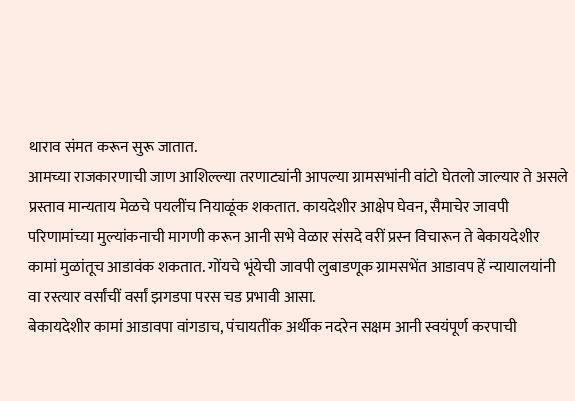थाराव संमत करून सुरू जातात.
आमच्या राजकारणाची जाण आशिल्ल्या तरणाट्यांनी आपल्या ग्रामसभांनी वांटो घेतलो जाल्यार ते असले प्रस्ताव मान्यताय मेळचे पयलींच नियाळूंक शकतात. कायदेशीर आक्षेप घेवन, सैमाचेर जावपी परिणामांच्या मुल्यांकनाची मागणी करून आनी सभे वेळार संसदे वरीं प्रस्न विचारून ते बेकायदेशीर कामां मुळांतूच आडावंक शकतात. गोंयचे भूंयेची जावपी लुबाडणूक ग्रामसभेंत आडावप हें न्यायालयांनी वा रस्त्यार वर्सांचीं वर्सां झगडपा परस चड प्रभावी आसा.
बेकायदेशीर कामां आडावपा वांगडाच, पंचायतींक अर्थीक नदरेन सक्षम आनी स्वयंपूर्ण करपाची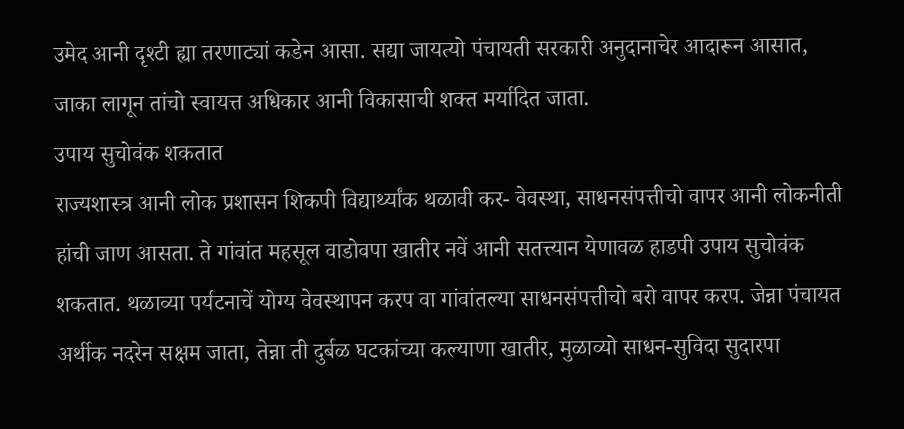उमेद आनी दृश्टी ह्या तरणाट्यां कडेन आसा. सद्या जायत्यो पंचायती सरकारी अनुदानाचेर आदारून आसात, जाका लागून तांचो स्वायत्त अधिकार आनी विकासाची शक्त मर्यादित जाता.
उपाय सुचोवंक शकतात
राज्यशास्त्र आनी लोक प्रशासन शिकपी विद्यार्थ्यांक थळावी कर- वेवस्था, साधनसंपत्तीचो वापर आनी लोकनीती हांची जाण आसता. ते गांवांत महसूल वाडोवपा खातीर नवें आनी सतत्त्यान येणावळ हाडपी उपाय सुचोवंक शकतात. थळाव्या पर्यटनाचें योग्य वेवस्थापन करप वा गांवांतल्या साधनसंपत्तीचो बरो वापर करप. जेन्ना पंचायत अर्थीक नदरेन सक्षम जाता, तेन्ना ती दुर्बळ घटकांच्या कल्याणा खातीर, मुळाव्यो साधन-सुविदा सुदारपा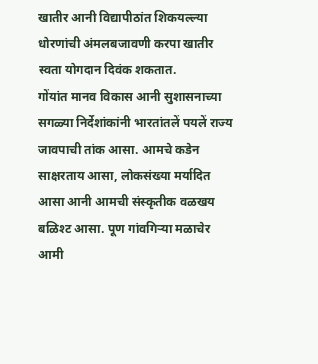खातीर आनी विद्यापीठांत शिकयल्ल्या धोरणांची अंमलबजावणी करपा खातीर स्वता योगदान दिवंक शकतात.
गोंयांत मानव विकास आनी सुशासनाच्या सगळ्या निर्देशांकांनी भारतांतलें पयलें राज्य जावपाची तांक आसा. आमचे कडेन साक्षरताय आसा, लोकसंख्या मर्यादित आसा आनी आमची संस्कृतीक वळखय बळिश्ट आसा. पूण गांवगिऱ्या मळाचेर आमी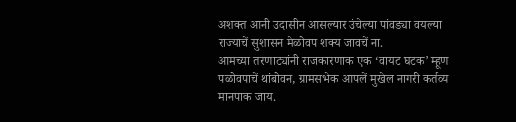अशक्त आनी उदासीन आसल्यार उंचेल्या पांवड्या वयल्या राज्याचें सुशासन मेळोवप शक्य जावचें ना.
आमच्या तरणाट्यांनी राजकारणाक एक ‘वायट घटक’ म्हूण पळोवपाचें थांबोवन, ग्रामसभेक आपलें मुखेल नागरी कर्तव्य मानपाक जाय.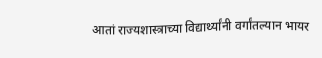आतां राज्यशास्त्राच्या विद्यार्थ्यांनी वर्गांतल्यान भायर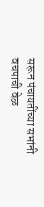सरून पंचायतींच्या सभांनी वचपाची वेळ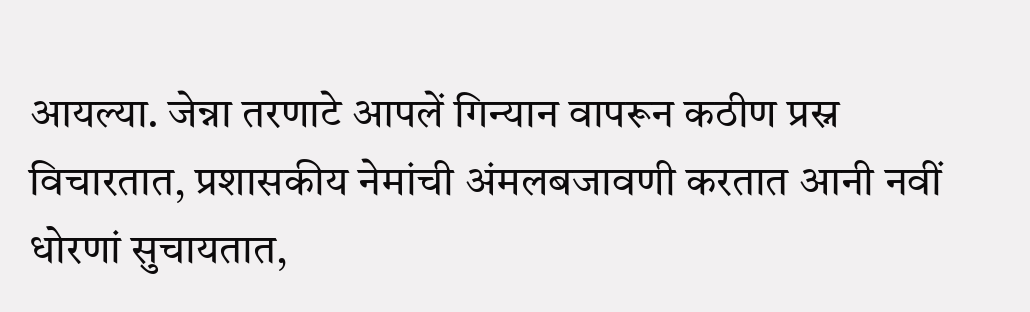आयल्या. जेन्ना तरणाटे आपलें गिन्यान वापरून कठीण प्रस्न विचारतात, प्रशासकीय नेमांची अंमलबजावणी करतात आनी नवीं धोरणां सुचायतात,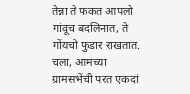तेन्ना ते फकत आपलो गांवूच बदलिनात, ते गोंयचो फुडार राखतात. चला, आमच्या ग्रामसभेंची परत एकदां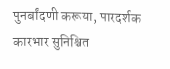पुनर्बांदणी करूया, पारदर्शक कारभार सुनिश्चित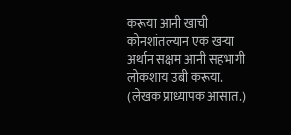करूया आनी खाची कोनशांतल्यान एक खऱ्या अर्थान सक्षम आनी सहभागी लोकशाय उबी करूया.
(लेखक प्राध्यापक आसात.)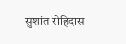सुशांत रोहिदास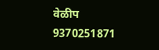वेळीप
9370251871